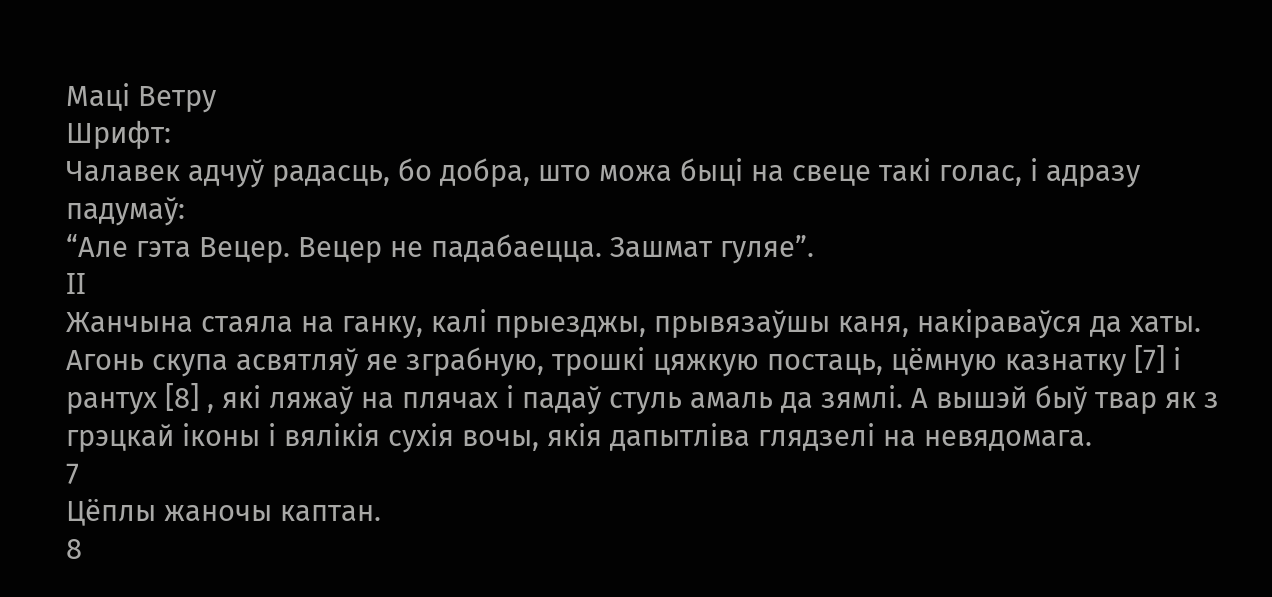Маці Ветру
Шрифт:
Чалавек адчуў радасць, бо добра, што можа быці на свеце такі голас, і адразу падумаў:
“Але гэта Вецер. Вецер не падабаецца. Зашмат гуляе”.
II
Жанчына стаяла на ганку, калі прыезджы, прывязаўшы каня, накіраваўся да хаты. Агонь скупа асвятляў яе зграбную, трошкі цяжкую постаць, цёмную казнатку [7] і рантух [8] , які ляжаў на плячах і падаў стуль амаль да зямлі. А вышэй быў твар як з грэцкай іконы і вялікія сухія вочы, якія дапытліва глядзелі на невядомага.
7
Цёплы жаночы каптан.
8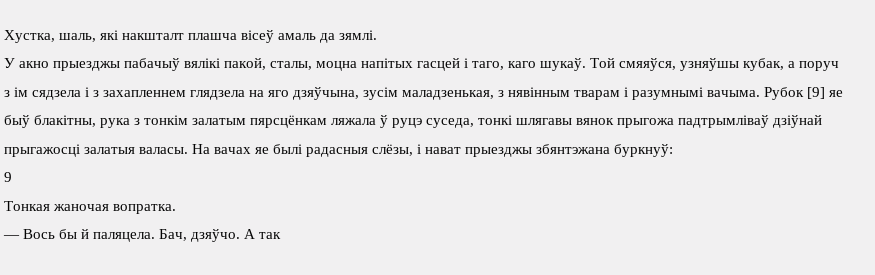Хустка, шаль, які накшталт плашча вісеў амаль да зямлі.
У акно прыезджы пабачыў вялікі пакой, сталы, моцна напітых гасцей і таго, каго шукаў. Той смяяўся, узняўшы кубак, а поруч з ім сядзела і з захапленнем глядзела на яго дзяўчына, зусім маладзенькая, з нявінным тварам і разумнымі вачыма. Рубок [9] яе быў блакітны, рука з тонкім залатым пярсцёнкам ляжала ў руцэ суседа, тонкі шлягавы вянок прыгожа падтрымліваў дзіўнай прыгажосці залатыя валасы. На вачах яе былі радасныя слёзы, і нават прыезджы збянтэжана буркнуў:
9
Тонкая жаночая вопратка.
— Вось бы й паляцела. Бач, дзяўчо. А так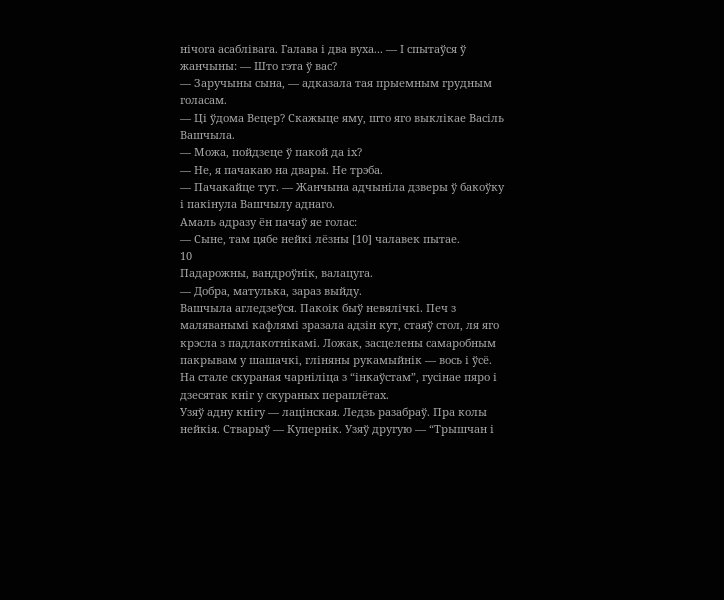нічога асаблівага. Галава і два вуха... — І спытаўся ў жанчыны: — Што гэта ў вас?
— Заручыны сына, — адказала тая прыемным грудным голасам.
— Ці ўдома Вецер? Скажыце яму, што яго выклікае Васіль Вашчыла.
— Можа, пойдзеце ў пакой да іх?
— Не, я пачакаю на двары. Не трэба.
— Пачакайце тут. — Жанчына адчыніла дзверы ў бакоўку і пакінула Вашчылу аднаго.
Амаль адразу ён пачаў яе голас:
— Сыне, там цябе нейкі лёзны [10] чалавек пытае.
10
Падарожны, вандроўнік, валацуга.
— Добра, матулька, зараз выйду.
Вашчыла агледзеўся. Пакоік быў невялічкі. Печ з маляванымі кафлямі зразала адзін кут, стаяў стол, ля яго крэсла з падлакотнікамі. Ложак, засцелены самаробным пакрывам у шашачкі, гліняны рукамыйнік — вось і ўсё. На стале скураная чарніліца з “інкаўстам”, гусінае пяро і дзесятак кніг у скураных пераплётах.
Узяў адну кнігу — лацінская. Ледзь разабраў. Пра колы нейкія. Стварыў — Купернік. Узяў другую — “Трышчан і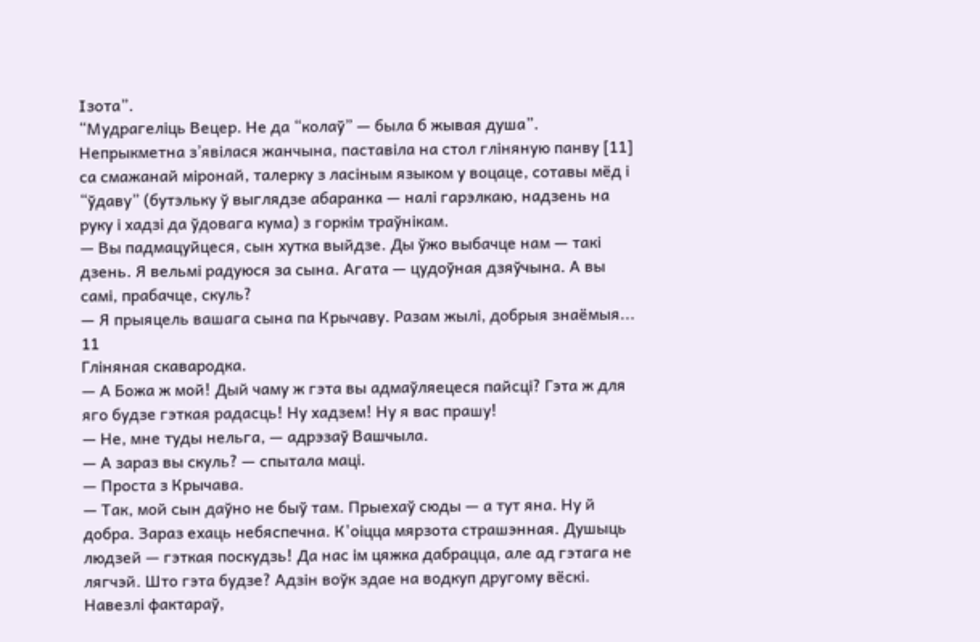Ізота”.
“Мудрагеліць Вецер. Не да “колаў” — была б жывая душа”.
Непрыкметна з’явілася жанчына, паставіла на стол гліняную панву [11] са смажанай міронай, талерку з ласіным языком у воцаце, сотавы мёд і “ўдаву” (бутэльку ў выглядзе абаранка — налі гарэлкаю, надзень на руку і хадзі да ўдовага кума) з горкім траўнікам.
— Вы падмацуйцеся, сын хутка выйдзе. Ды ўжо выбачце нам — такі дзень. Я вельмі радуюся за сына. Агата — цудоўная дзяўчына. А вы самі, прабачце, скуль?
— Я прыяцель вашага сына па Крычаву. Разам жылі, добрыя знаёмыя...
11
Гліняная скавародка.
— А Божа ж мой! Дый чаму ж гэта вы адмаўляецеся пайсці? Гэта ж для яго будзе гэткая радасць! Ну хадзем! Ну я вас прашу!
— Не, мне туды нельга, — адрэзаў Вашчыла.
— А зараз вы скуль? — спытала маці.
— Проста з Крычава.
— Так, мой сын даўно не быў там. Прыехаў сюды — а тут яна. Ну й добра. Зараз ехаць небяспечна. К'oіцца мярзота страшэнная. Душыць людзей — гэткая поскудзь! Да нас ім цяжка дабрацца, але ад гэтага не лягчэй. Што гэта будзе? Адзін воўк здае на водкуп другому вёскі. Навезлі фактараў,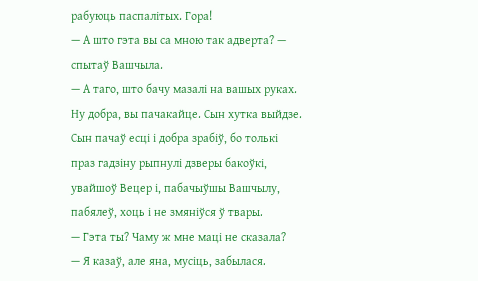рабуюць паспалітых. Гора!
— А што гэта вы са мною так адверта? — спытаў Вашчыла.
— А таго, што бачу мазалі на вашых руках. Ну добра, вы пачакайце. Сын хутка выйдзе.
Сын пачаў есці і добра зрабіў, бо толькі праз гадзіну рыпнулі дзверы бакоўкі, увайшоў Вецер і, пабачыўшы Вашчылу, пабялеў, хоць і не змяніўся ў твары.
— Гэта ты? Чаму ж мне маці не сказала?
— Я казаў, але яна, мусіць, забылася.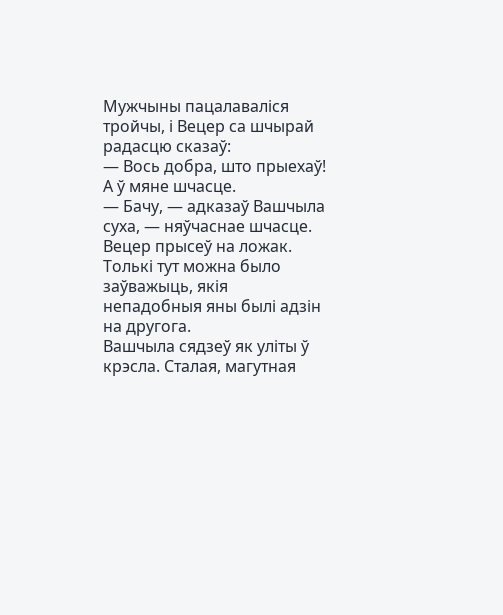Мужчыны пацалаваліся тройчы, і Вецер са шчырай радасцю сказаў:
— Вось добра, што прыехаў! А ў мяне шчасце.
— Бачу, — адказаў Вашчыла суха, — няўчаснае шчасце.
Вецер прысеў на ложак. Толькі тут можна было заўважыць, якія непадобныя яны былі адзін на другога.
Вашчыла сядзеў як уліты ў крэсла. Сталая, магутная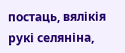постаць, вялікія рукі селяніна,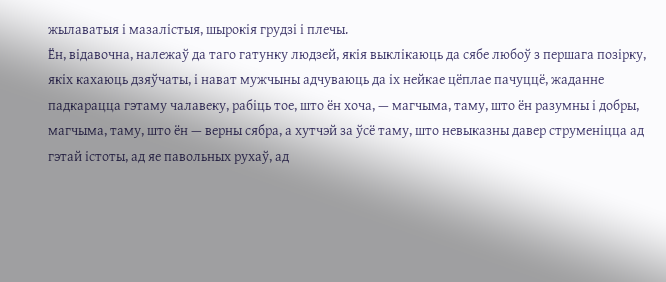жылаватыя і мазалістыя, шырокія грудзі і плечы.
Ён, відавочна, належаў да таго гатунку людзей, якія выклікаюць да сябе любоў з першага позірку, якіх кахаюць дзяўчаты, і нават мужчыны адчуваюць да іх нейкае цёплае пачуццё, жаданне падкарацца гэтаму чалавеку, рабіць тое, што ён хоча, — магчыма, таму, што ён разумны і добры, магчыма, таму, што ён — верны сябра, а хутчэй за ўсё таму, што невыказны давер струменіцца ад гэтай істоты, ад яе павольных рухаў, ад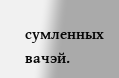сумленных вачэй.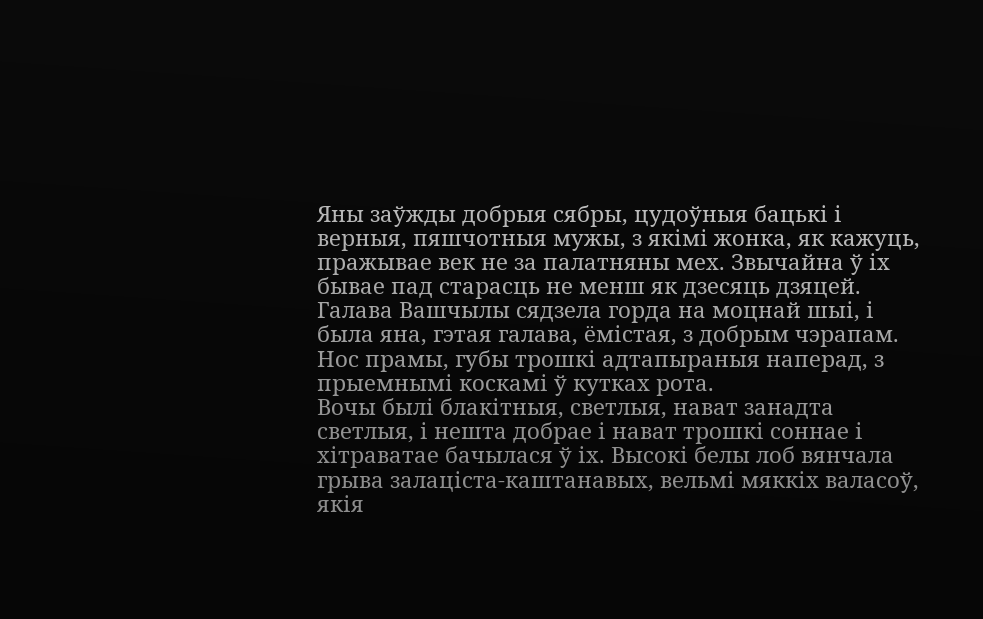Яны заўжды добрыя сябры, цудоўныя бацькі і верныя, пяшчотныя мужы, з якімі жонка, як кажуць, пражывае век не за палатняны мех. Звычайна ў іх бывае пад старасць не менш як дзесяць дзяцей.
Галава Вашчылы сядзела горда на моцнай шыі, і была яна, гэтая галава, ёмістая, з добрым чэрапам. Нос прамы, губы трошкі адтапыраныя наперад, з прыемнымі коскамі ў кутках рота.
Вочы былі блакітныя, светлыя, нават занадта светлыя, і нешта добрае і нават трошкі соннае і хітраватае бачылася ў іх. Высокі белы лоб вянчала грыва залаціста-каштанавых, вельмі мяккіх валасоў, якія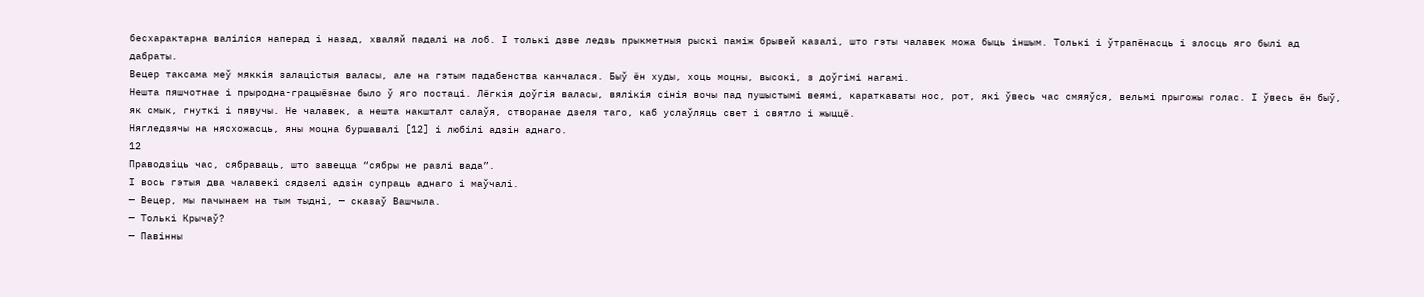бесхарактарна валіліся наперад і назад, хваляй падалі на лоб. І толькі дзве ледзь прыкметныя рыскі паміж брывей казалі, што гэты чалавек можа быць іншым. Толькі і ўтрапёнасць і злосць яго былі ад дабраты.
Вецер таксама меў мяккія залацістыя валасы, але на гэтым падабенства канчалася. Быў ён худы, хоць моцны, высокі, з доўгімі нагамі.
Нешта пяшчотнае і прыродна-грацыёзнае было ў яго постаці. Лёгкія доўгія валасы, вялікія сінія вочы пад пушыстымі веямі, караткаваты нос, рот, які ўвесь час смяяўся, вельмі прыгожы голас. І ўвесь ён быў, як смык, гнуткі і пявучы. Не чалавек, а нешта накшталт салаўя, створанае дзеля таго, каб услаўляць свет і святло і жыццё.
Нягледзячы на нясхожасць, яны моцна буршавалі [12] і любілі адзін аднаго.
12
Праводзіць час, сябраваць, што завецца “сябры не разлі вада”.
І вось гэтыя два чалавекі сядзелі адзін супраць аднаго і маўчалі.
— Вецер, мы пачынаем на тым тыдні, — сказаў Вашчыла.
— Толькі Крычаў?
— Павінны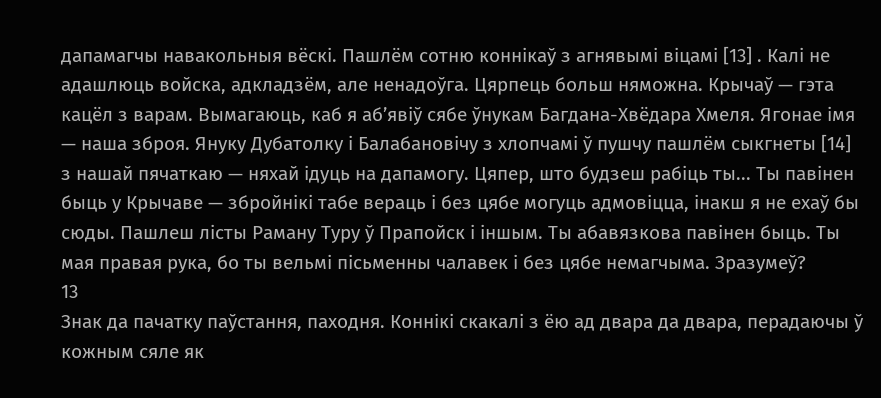дапамагчы навакольныя вёскі. Пашлём сотню коннікаў з агнявымі віцамі [13] . Калі не адашлюць войска, адкладзём, але ненадоўга. Цярпець больш няможна. Крычаў — гэта кацёл з варам. Вымагаюць, каб я аб’явіў сябе ўнукам Багдана-Хвёдара Хмеля. Ягонае імя — наша зброя. Януку Дубатолку і Балабановічу з хлопчамі ў пушчу пашлём сыкгнеты [14] з нашай пячаткаю — няхай ідуць на дапамогу. Цяпер, што будзеш рабіць ты... Ты павінен быць у Крычаве — збройнікі табе вераць і без цябе могуць адмовіцца, інакш я не ехаў бы сюды. Пашлеш лісты Раману Туру ў Прапойск і іншым. Ты абавязкова павінен быць. Ты мая правая рука, бо ты вельмі пісьменны чалавек і без цябе немагчыма. Зразумеў?
13
Знак да пачатку паўстання, паходня. Коннікі скакалі з ёю ад двара да двара, перадаючы ў кожным сяле як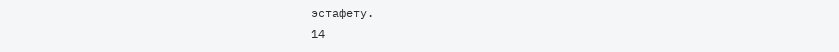эстафету.
14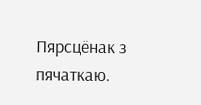Пярсцёнак з пячаткаю.